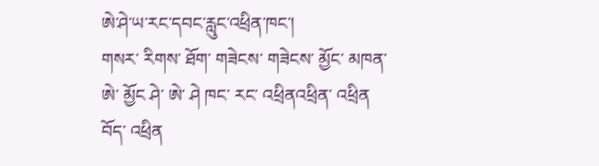ཨེ་ཤེ་ཡ་རང་དབང་རླུང་འཕྲིན་ཁང་།
གསར་ རིགས་ ཐོག་ གཟེངས་ གཟེངས་ མྱོང་ མཁན་ ཨེ་ མྱོང ཤེ་ ཨེ་ ཤེ ཁང་ རང་ འཕྲིནའཕྲིན་ འཕྲིན བོད་ འཕྲིན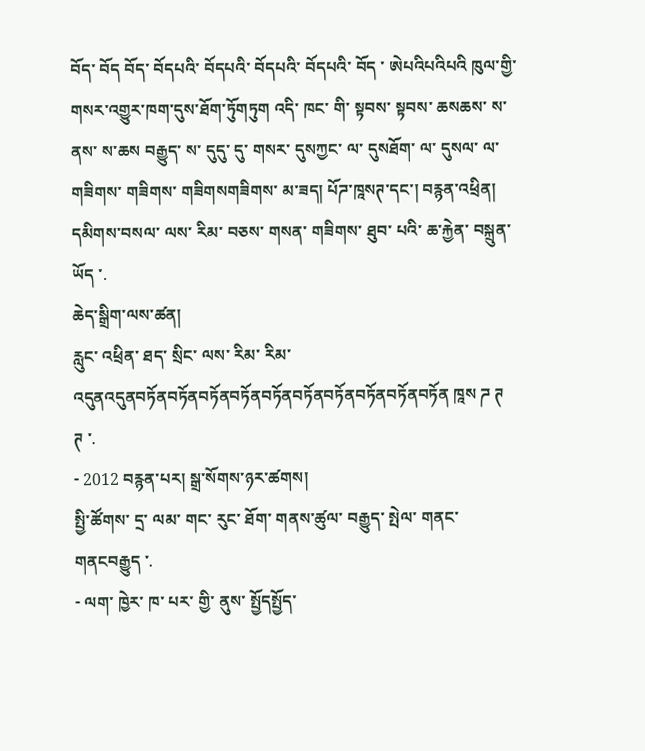བོད་ བོད བོད་ བོདཔའི་ བོདཔའི་ བོདཔའི་ བོདཔའི་ བོད ་ ཨེཔའིཔའིཔའི ཁུལ་གྱི་གསར་འགྱུར་ཁག་དུས་ཐོག་ཏོུགཏུག འདི་ ཁང་ གི་ སྟབས་ སྟབས་ ཆསཆས་ ས་ནས་ ས་ཆས བརྒྱུད་ ས་ དུདུ་ དུ་ གསར་ དུསཀྱང་ ལ་ དུསཐོག་ ལ་ དུསལ་ ལ་ གཟིགས་ གཟིགས་ གཟིགསགཟིགས་ མ་ཟད། པོཌ་ཁཱསཊ་དང་། བརྙན་འཕྲིན། དམིགས་བསལ་ ལས་ རིམ་ བཅས་ གསན་ གཟིགས་ ཐུབ་ པའི་ ཆ་རྐྱེན་ བསྐྲུན་ ཡོད ་.
ཆེད་སྒྲིག་ལས་ཚན།
རླུང་ འཕྲིན་ ཐད་ སྲིང་ ལས་ རིམ་ རིམ་འདུནའདུནབཏོནབཏོནབཏོནབཏོནབཏོནབཏོནབཏོནབཏོནབཏོནབཏོན ཁཱས ཌ ཊ ཊ ་.
- 2012 བརྙན་པར། སྒྲ་སོགས་ཉར་ཚགས།
སྤྱི་ཚོགས་ དྲ་ ལམ་ གང་ རུང་ ཐོག་ གནས་ཚུལ་ བརྒྱུད་ སྤེལ་ གནང་ གནངབརྒྱུད ་.
- ལག་ ཁྱེར་ ཁ་ པར་ གྱི་ ནུས་ སྤྱོདསྤྱོད་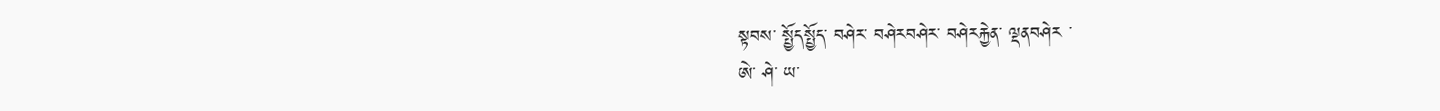སྟབས་ སྤྱོདསྤྱོད་ བཤེར་ བཤེརབཤེར་ བཤེརརྐྱེན་ ལྡནབཤེར ་
ཨེ་ ཤེ་ ཡ་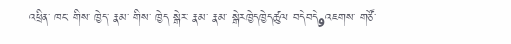འཕྲིན་ ཁང་ གིས་ ཁྱེད་ རྣམ་ གིས་ ཁྱེད སྒེར་ རྣམ་ རྣམ་ སྒེརཁྱེདཁྱེདཚུལ བདེབདེوའཇགས་ གཙོ་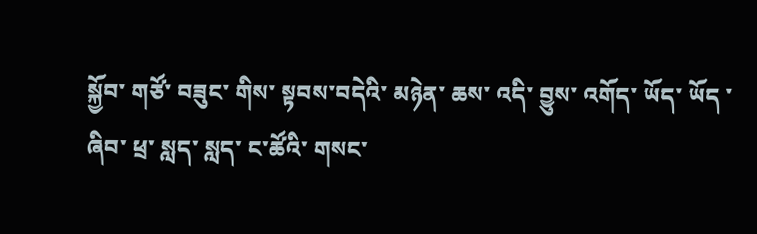སྐྱོབ་ གཙོ་ བཟུང་ གིས་ སྟབས་བདེའི་ མཉེན་ ཆས་ འདི་ བྱུས་ འགོད་ ཡོད་ ཡོད ་ ཞིབ་ ཕྲ་ སླད་ སླད་ ང་ཚོའི་ གསང་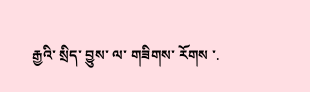རྒྱའི་ སྲིད་ བྱུས་ ལ་ གཟིགས་ རོགས ་.